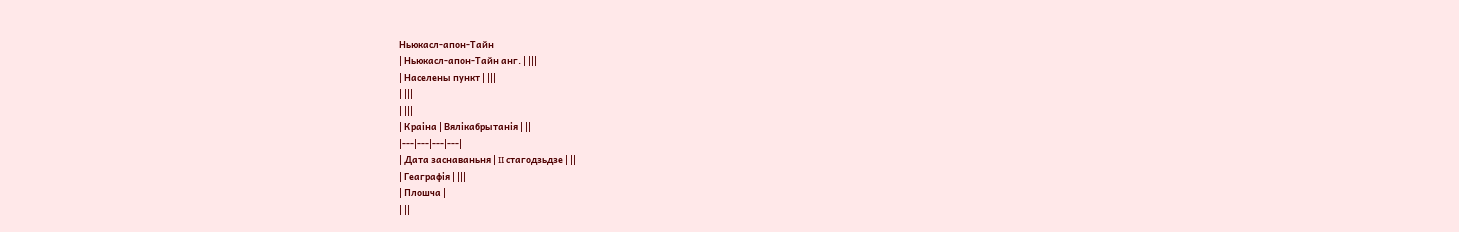Ньюкасл-апон-Тайн
| Ньюкасл-апон-Тайн анг. | |||
| Населены пункт | |||
| |||
| |||
| Краіна | Вялікабрытанія | ||
|---|---|---|---|
| Дата заснаваньня | II стагодзьдзе | ||
| Геаграфія | |||
| Плошча |
| ||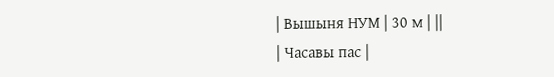| Вышыня НУМ | 30 м | ||
| Часавы пас |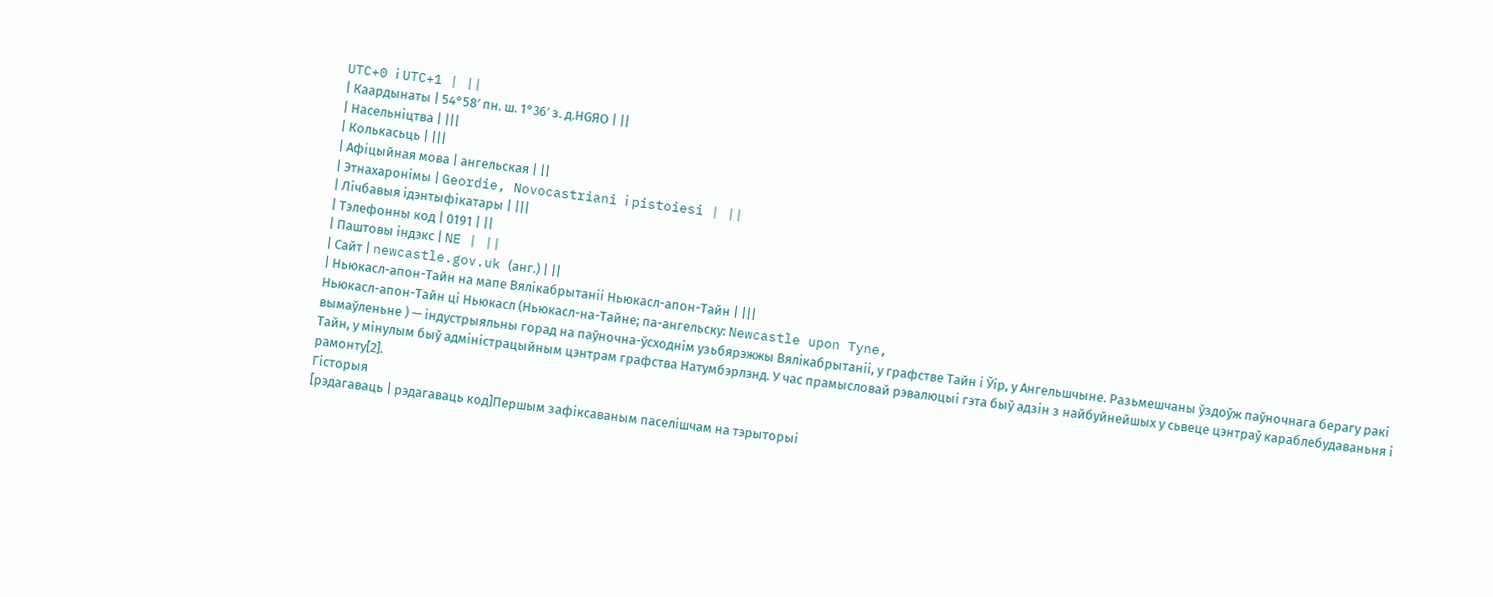UTC+0 і UTC+1 | ||
| Каардынаты | 54°58′ пн. ш. 1°36′ з. д.HGЯO | ||
| Насельніцтва | |||
| Колькасьць | |||
| Афіцыйная мова | ангельская | ||
| Этнахаронімы | Geordie, Novocastriani і pistoiesi | ||
| Лічбавыя ідэнтыфікатары | |||
| Тэлефонны код | 0191 | ||
| Паштовы індэкс | NE | ||
| Сайт | newcastle.gov.uk (анг.) | ||
| Ньюкасл-апон-Тайн на мапе Вялікабрытаніі Ньюкасл-апон-Тайн | |||
Ньюкасл-апон-Тайн ці Ньюкасл (Ньюкасл-на-Тайне; па-ангельску: Newcastle upon Tyne,
вымаўленьне ) — індустрыяльны горад на паўночна-ўсходнім узьбярэжжы Вялікабрытаніі, у графстве Тайн і Ўір, у Ангельшчыне. Разьмешчаны ўздоўж паўночнага берагу ракі Тайн, у мінулым быў адміністрацыйным цэнтрам графства Натумбэрлэнд. У час прамысловай рэвалюцыі гэта быў адзін з найбуйнейшых у сьвеце цэнтраў караблебудаваньня і рамонту[2].
Гісторыя
[рэдагаваць | рэдагаваць код]Першым зафіксаваным паселішчам на тэрыторыі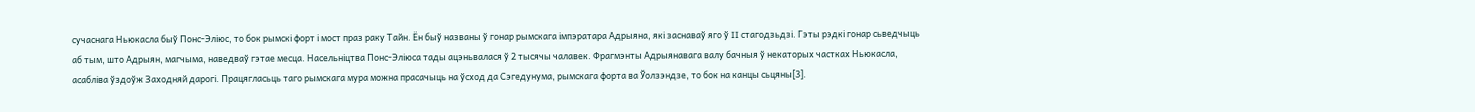сучаснага Ньюкасла быў Понс-Эліюс, то бок рымскі форт і мост праз раку Тайн. Ён быў названы ў гонар рымскага імпэратара Адрыяна, які заснаваў яго ў II стагодзьдзі. Гэты рэдкі гонар сьведчыць аб тым, што Адрыян, магчыма, наведваў гэтае месца. Насельніцтва Понс-Эліюса тады ацэньвалася ў 2 тысячы чалавек. Фрагмэнты Адрыянавага валу бачныя ў некаторых частках Ньюкасла, асабліва ўздоўж Заходняй дарогі. Працягласьць таго рымскага мура можна прасачыць на ўсход да Сэгедунума, рымскага форта ва Ўолзэндзе, то бок на канцы сьцяны[3].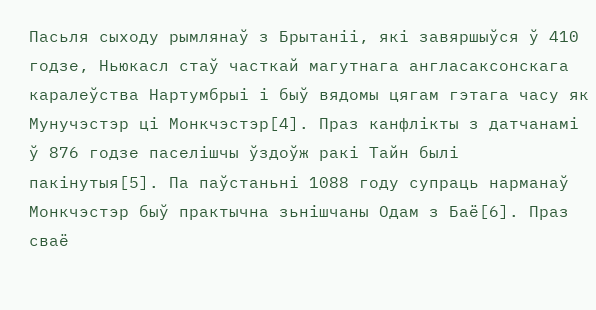Пасьля сыходу рымлянаў з Брытаніі, які завяршыўся ў 410 годзе, Ньюкасл стаў часткай магутнага англасаксонскага каралеўства Нартумбрыі і быў вядомы цягам гэтага часу як Мунучэстэр ці Монкчэстэр[4]. Праз канфлікты з датчанамі ў 876 годзе паселішчы ўздоўж ракі Тайн былі пакінутыя[5]. Па паўстаньні 1088 году супраць нарманаў Монкчэстэр быў практычна зьнішчаны Одам з Баё[6]. Праз сваё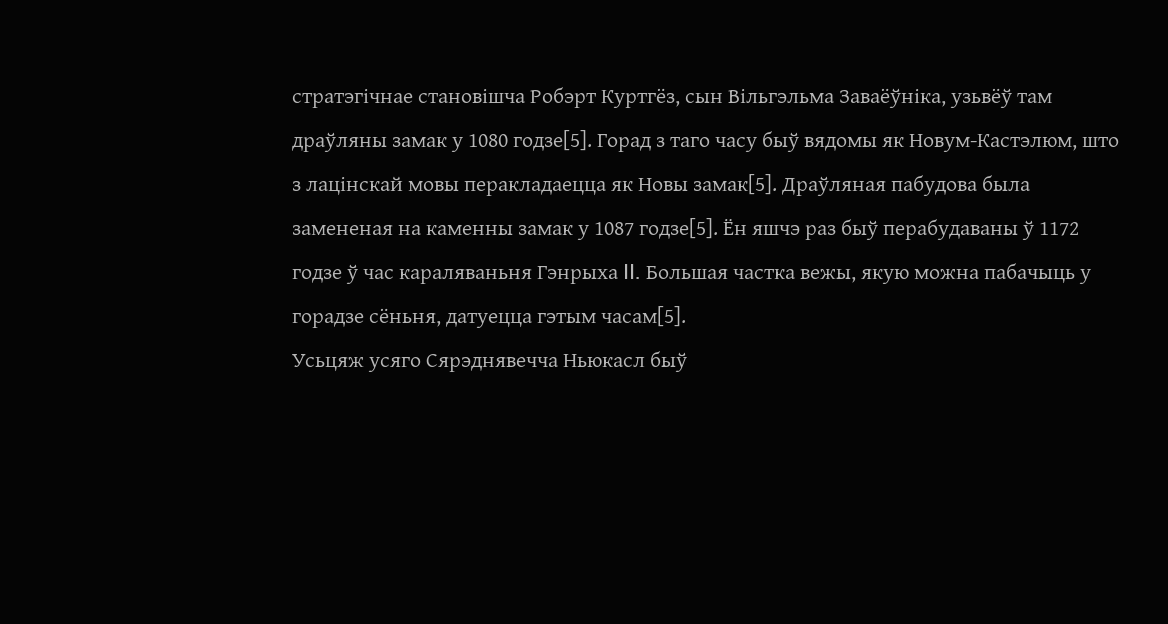стратэгічнае становішча Робэрт Куртгёз, сын Вільгэльма Заваёўніка, узьвёў там драўляны замак у 1080 годзе[5]. Горад з таго часу быў вядомы як Новум-Кастэлюм, што з лацінскай мовы перакладаецца як Новы замак[5]. Драўляная пабудова была замененая на каменны замак у 1087 годзе[5]. Ён яшчэ раз быў перабудаваны ў 1172 годзе ў час караляваньня Гэнрыха II. Большая частка вежы, якую можна пабачыць у горадзе сёньня, датуецца гэтым часам[5].
Усьцяж усяго Сярэднявечча Ньюкасл быў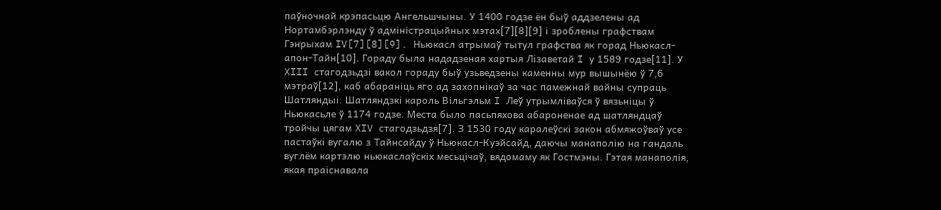паўночнай крэпасьцю Ангельшчыны. У 1400 годзе ён быў аддзелены ад Нортамбэрлэнду ў адміністрацыйных мэтах[7][8][9] і зроблены графствам Гэнрыхам IV[7][8][9]. Ньюкасл атрымаў тытул графства як горад Ньюкасл-апон-Тайн[10]. Гораду была нададзеная хартыя Лізаветай I у 1589 годзе[11]. У XIII стагодзьдзі вакол гораду быў узьведзены каменны мур вышынёю ў 7,6 мэтраў[12], каб абараніць яго ад захопнікаў за час памежнай вайны супраць Шатляндыі. Шатляндзкі кароль Вільгэльм I Леў утрымліваўся ў вязьніцы ў Ньюкасьле ў 1174 годзе. Места было пасьпяхова абароненае ад шатляндцаў тройчы цягам XIV стагодзьдзя[7]. З 1530 году каралеўскі закон абмяжоўваў усе пастаўкі вугалю з Тайнсайду ў Ньюкасл-Куэйсайд, даючы манаполію на гандаль вуглём картэлю ньюкаслаўскіх месьцічаў, вядомаму як Гостмэны. Гэтая манаполія, якая праіснавала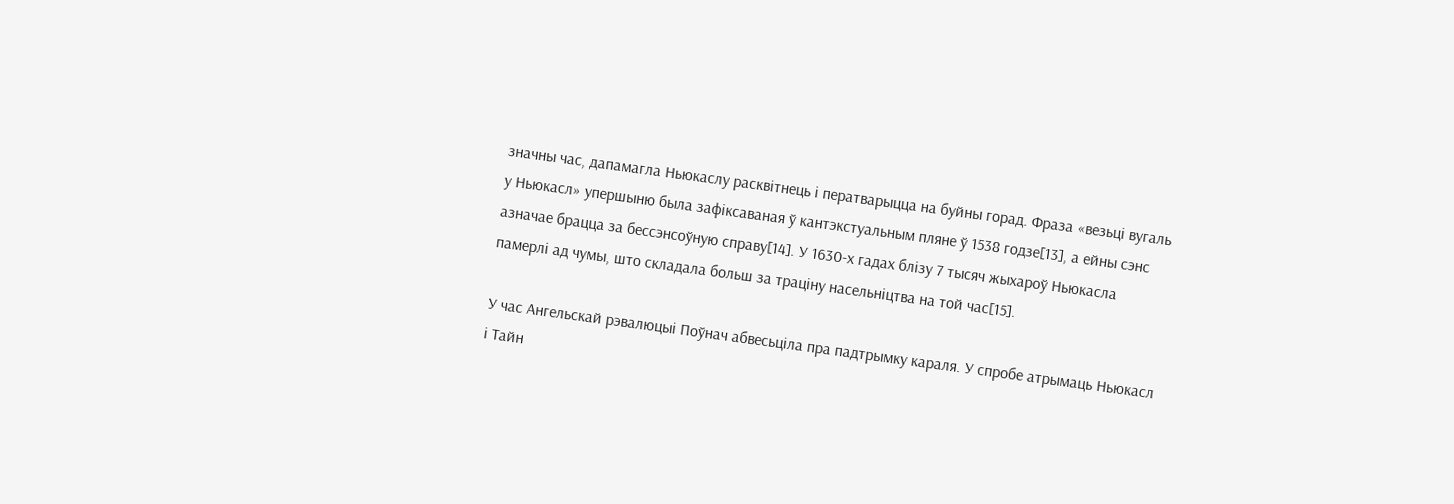значны час, дапамагла Ньюкаслу расквітнець і ператварыцца на буйны горад. Фраза «везьці вугаль у Ньюкасл» упершыню была зафіксаваная ў кантэкстуальным пляне ў 1538 годзе[13], а ейны сэнс азначае брацца за бессэнсоўную справу[14]. У 1630-х гадах блізу 7 тысяч жыхароў Ньюкасла памерлі ад чумы, што складала больш за траціну насельніцтва на той час[15].

У час Ангельскай рэвалюцыі Поўнач абвесьціла пра падтрымку караля. У спробе атрымаць Ньюкасл і Тайн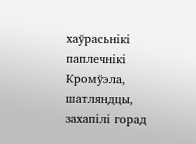хаўрасьнікі паплечнікі Кромўэла, шатляндцы, захапілі горад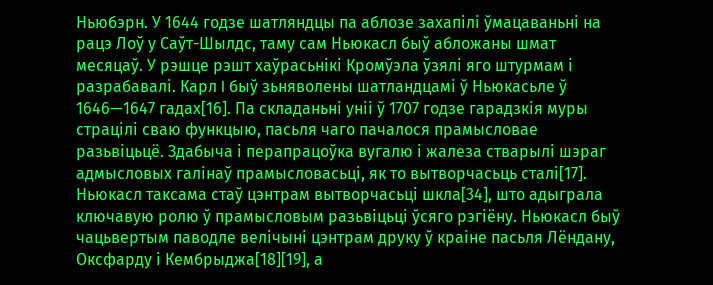Ньюбэрн. У 1644 годзе шатляндцы па аблозе захапілі ўмацаваньні на рацэ Лоў у Саўт-Шылдс, таму сам Ньюкасл быў абложаны шмат месяцаў. У рэшце рэшт хаўрасьнікі Кромўэла ўзялі яго штурмам і разрабавалі. Карл I быў зьняволены шатландцамі ў Ньюкасьле ў 1646—1647 гадах[16]. Па складаньні уніі ў 1707 годзе гарадзкія муры страцілі сваю функцыю, пасьля чаго пачалося прамысловае разьвіцьцё. Здабыча і перапрацоўка вугалю і жалеза стварылі шэраг адмысловых галінаў прамысловасьці, як то вытворчасьць сталі[17]. Ньюкасл таксама стаў цэнтрам вытворчасьці шкла[34], што адыграла ключавую ролю ў прамысловым разьвіцьці ўсяго рэгіёну. Ньюкасл быў чацьвертым паводле велічыні цэнтрам друку ў краіне пасьля Лёндану, Оксфарду і Кембрыджа[18][19], а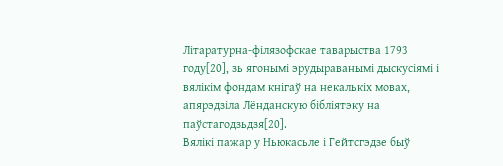Літаратурна-філязофскае таварыства 1793 году[20], зь ягонымі эрудыраванымі дыскусіямі і вялікім фондам кнігаў на некалькіх мовах, апярэдзіла Лёнданскую бібліятэку на паўстагодзьдзя[20].
Вялікі пажар у Ньюкасьле і Гейтсгэдзе быў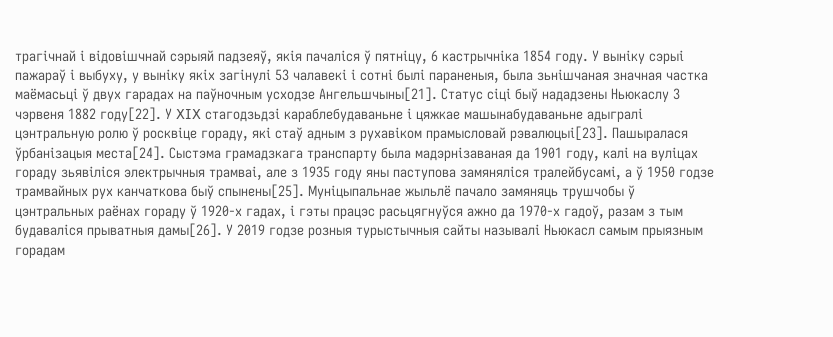трагічнай і відовішчнай сэрыяй падзеяў, якія пачаліся ў пятніцу, 6 кастрычніка 1854 году. У выніку сэрыі пажараў і выбуху, у выніку якіх загінулі 53 чалавекі і сотні былі параненыя, была зьнішчаная значная частка маёмасьці ў двух гарадах на паўночным усходзе Ангельшчыны[21]. Статус сіці быў нададзены Ньюкаслу 3 чэрвеня 1882 году[22]. У XIX стагодзьдзі караблебудаваньне і цяжкае машынабудаваньне адыгралі цэнтральную ролю ў росквіце гораду, які стаў адным з рухавіком прамысловай рэвалюцыі[23]. Пашыралася ўрбанізацыя места[24]. Сыстэма грамадзкага транспарту была мадэрнізаваная да 1901 году, калі на вуліцах гораду зьявіліся электрычныя трамваі, але з 1935 году яны паступова замяняліся тралейбусамі, а ў 1950 годзе трамвайных рух канчаткова быў спынены[25]. Муніцыпальнае жыльлё пачало замяняць трушчобы ў цэнтральных раёнах гораду ў 1920-х гадах, і гэты працэс расьцягнуўся ажно да 1970-х гадоў, разам з тым будаваліся прыватныя дамы[26]. У 2019 годзе розныя турыстычныя сайты называлі Ньюкасл самым прыязным горадам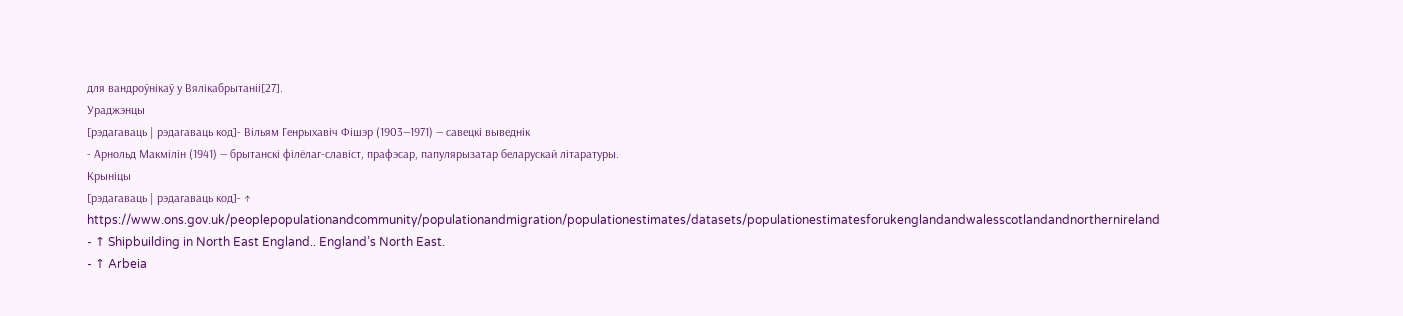для вандроўнікаў у Вялікабрытаніі[27].
Ураджэнцы
[рэдагаваць | рэдагаваць код]- Вільям Генрыхавіч Фішэр (1903—1971) — савецкі выведнік
- Арнольд Макмілін (1941) — брытанскі філёлаг-славіст, прафэсар, папулярызатар беларускай літаратуры.
Крыніцы
[рэдагаваць | рэдагаваць код]- ↑ https://www.ons.gov.uk/peoplepopulationandcommunity/populationandmigration/populationestimates/datasets/populationestimatesforukenglandandwalesscotlandandnorthernireland
- ↑ Shipbuilding in North East England.. England’s North East.
- ↑ Arbeia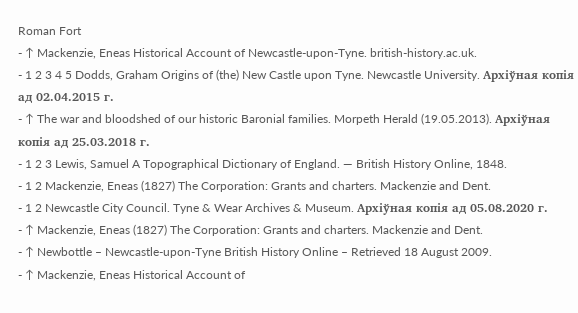Roman Fort
- ↑ Mackenzie, Eneas Historical Account of Newcastle-upon-Tyne. british-history.ac.uk.
- 1 2 3 4 5 Dodds, Graham Origins of (the) New Castle upon Tyne. Newcastle University. Архіўная копія ад 02.04.2015 г.
- ↑ The war and bloodshed of our historic Baronial families. Morpeth Herald (19.05.2013). Архіўная копія ад 25.03.2018 г.
- 1 2 3 Lewis, Samuel A Topographical Dictionary of England. — British History Online, 1848.
- 1 2 Mackenzie, Eneas (1827) The Corporation: Grants and charters. Mackenzie and Dent.
- 1 2 Newcastle City Council. Tyne & Wear Archives & Museum. Архіўная копія ад 05.08.2020 г.
- ↑ Mackenzie, Eneas (1827) The Corporation: Grants and charters. Mackenzie and Dent.
- ↑ Newbottle – Newcastle-upon-Tyne British History Online – Retrieved 18 August 2009.
- ↑ Mackenzie, Eneas Historical Account of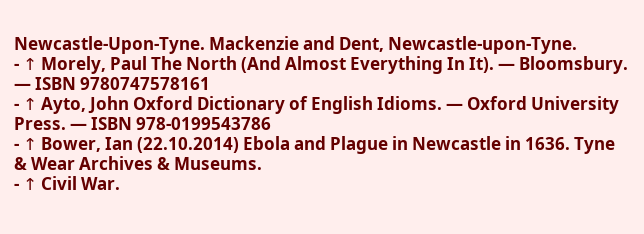Newcastle-Upon-Tyne. Mackenzie and Dent, Newcastle-upon-Tyne.
- ↑ Morely, Paul The North (And Almost Everything In It). — Bloomsbury. — ISBN 9780747578161
- ↑ Ayto, John Oxford Dictionary of English Idioms. — Oxford University Press. — ISBN 978-0199543786
- ↑ Bower, Ian (22.10.2014) Ebola and Plague in Newcastle in 1636. Tyne & Wear Archives & Museums.
- ↑ Civil War.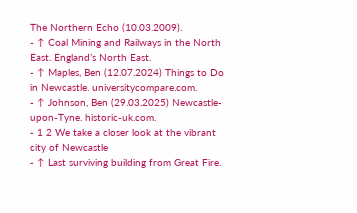The Northern Echo (10.03.2009).
- ↑ Coal Mining and Railways in the North East. England’s North East.
- ↑ Maples, Ben (12.07.2024) Things to Do in Newcastle. universitycompare.com.
- ↑ Johnson, Ben (29.03.2025) Newcastle-upon-Tyne. historic-uk.com.
- 1 2 We take a closer look at the vibrant city of Newcastle
- ↑ Last surviving building from Great Fire.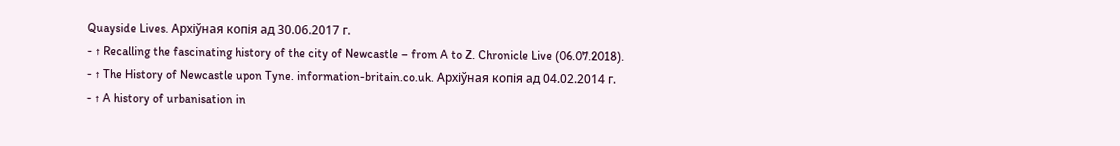Quayside Lives. Архіўная копія ад 30.06.2017 г.
- ↑ Recalling the fascinating history of the city of Newcastle – from A to Z. Chronicle Live (06.07.2018).
- ↑ The History of Newcastle upon Tyne. information-britain.co.uk. Архіўная копія ад 04.02.2014 г.
- ↑ A history of urbanisation in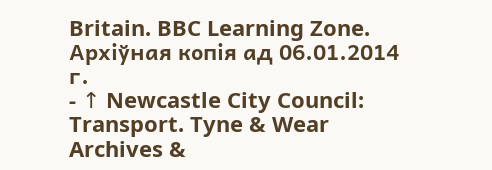Britain. BBC Learning Zone. Архіўная копія ад 06.01.2014 г.
- ↑ Newcastle City Council: Transport. Tyne & Wear Archives &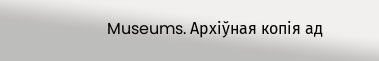Museums. Архіўная копія ад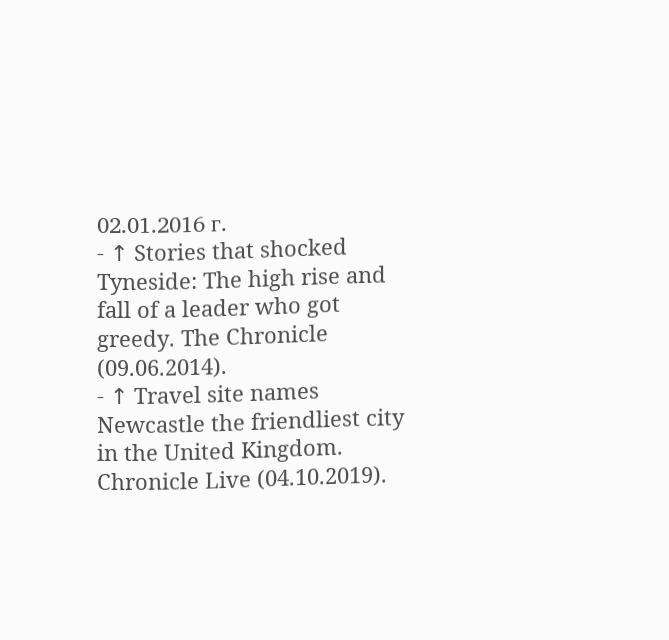02.01.2016 г.
- ↑ Stories that shocked Tyneside: The high rise and fall of a leader who got greedy. The Chronicle (09.06.2014).
- ↑ Travel site names Newcastle the friendliest city in the United Kingdom. Chronicle Live (04.10.2019).